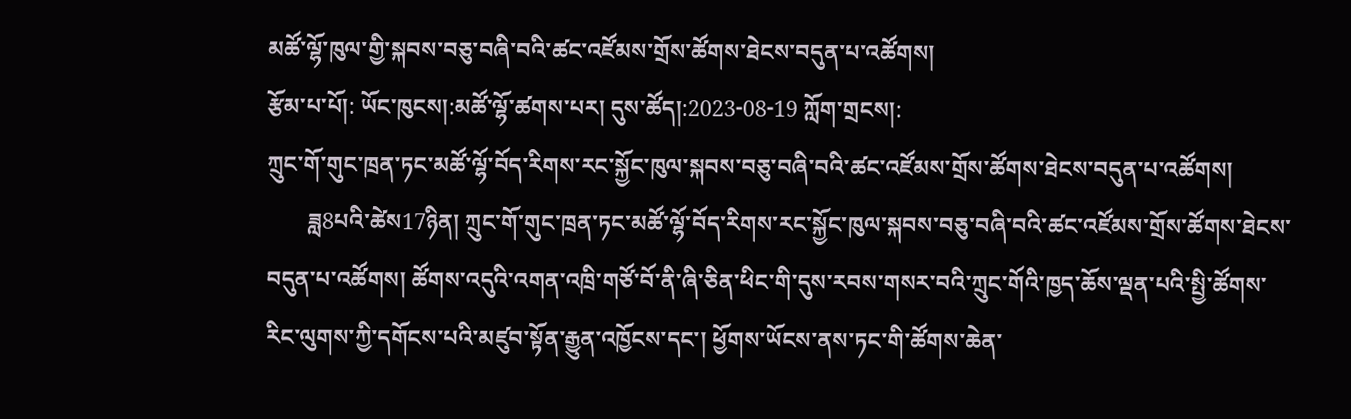མཚོ་ལྷོ་ཁུལ་གྱི་སྐབས་བཅུ་བཞི་བའི་ཚང་འཛོམས་གྲོས་ཚོགས་ཐེངས་བདུན་པ་འཚོགས།
རྩོམ་པ་པོ།: ཡོང་ཁུངས།:མཚོ་ལྷོ་ཚགས་པར། དུས་ཚོད།:2023-08-19 ཀློག་གྲངས།:
ཀྲུང་གོ་གུང་ཁྲན་ཏང་མཚོ་ལྷོ་བོད་རིགས་རང་སྐྱོང་ཁུལ་སྐབས་བཅུ་བཞི་བའི་ཚང་འཛོམས་གྲོས་ཚོགས་ཐེངས་བདུན་པ་འཚོགས།
       ཟླ8པའི་ཚེས17ཉིན། ཀྲུང་གོ་གུང་ཁྲན་ཏང་མཚོ་ལྷོ་བོད་རིགས་རང་སྐྱོང་ཁུལ་སྐབས་བཅུ་བཞི་བའི་ཚང་འཛོམས་གྲོས་ཚོགས་ཐེངས་བདུན་པ་འཚོགས། ཚོགས་འདུའི་འགན་འཁྲི་གཙོ་བོ་ནི་ཞི་ཅིན་ཕིང་གི་དུས་རབས་གསར་བའི་ཀྲུང་གོའི་ཁྱད་ཆོས་ལྡན་པའི་སྤྱི་ཚོགས་རིང་ལུགས་ཀྱི་དགོངས་པའི་མཛུབ་སྟོན་རྒྱུན་འཁྱོངས་དང་། ཕྱོགས་ཡོངས་ནས་ཏང་གི་ཚོགས་ཆེན་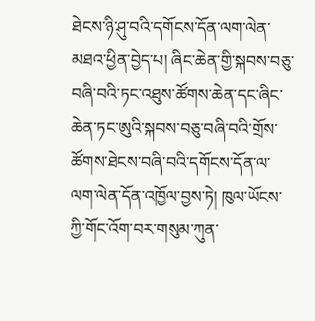ཐེངས་ཉི་ཤུ་བའི་དགོངས་དོན་ལག་ལེན་མཐའ་ཕྱིན་བྱེད་པ། ཞིང་ཆེན་གྱི་སྐབས་བཅུ་བཞི་བའི་ཏང་འཐུས་ཚོགས་ཆེན་དང་ཞིང་ཆེན་ཏང་ཨུའི་སྐབས་བཅུ་བཞི་བའི་གྲོས་ཚོགས་ཐེངས་བཞི་བའི་དགོངས་དོན་ལ་ལག་ལེན་དོན་འཁྱོལ་བྱས་ཏེ། ཁུལ་ཡོངས་ཀྱི་གོང་འོག་བར་གསུམ་ཀུན་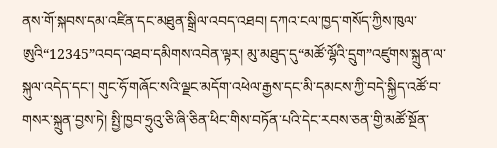ནས་གོ་སྐབས་དམ་འཛིན་དང་མཐུན་སྒྲིལ་འབད་འཐབ། དཀའ་ངལ་ཁྱད་གསོད་ཀྱིས་ཁུལ་ཨུའི“12345”འབད་འཐབ་དམིགས་འབེན་ལྟར། མུ་མཐུད་དུ“མཚོ་ལྷོའི་དྲུག”འཛུགས་སྐྲུན་ལ་སྐུལ་འདེད་དང་། གུང་ཧོ་གཞོང་སའི་ལྗང་མདོག་འཕེལ་རྒྱས་དང་མི་དམངས་ཀྱི་བདེ་སྐྱིད་འཚོ་བ་གསར་སྐྲུན་བྱས་ཏེ། སྤྱི་ཁྱབ་ཧྲུའུ་ཅི་ཞི་ཅིན་ཕིང་གིས་བཏོན་པའི་དེང་རབས་ཅན་གྱི་མཚོ་སྔོན་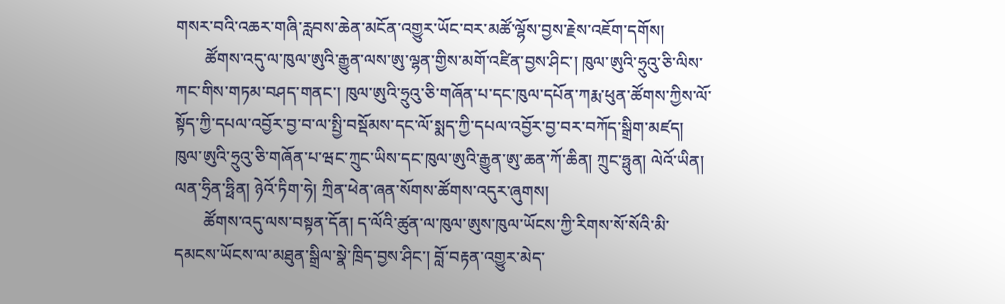གསར་བའི་འཆར་གཞི་རླབས་ཆེན་མངོན་འགྱུར་ཡོང་བར་མཚོ་ལྷོས་བྱས་རྗེས་འཇོག་དགོས།
       ཚོགས་འདུ་ལ་ཁུལ་ཨུའི་རྒྱུན་ལས་ཨུ་ལྷན་གྱིས་མགོ་འཛིན་བྱས་ཤིང་། ཁུལ་ཨུའི་ཧྲུའུ་ཅི་ལིས་ཀང་གིས་གཏམ་བཤད་གནང་། ཁུལ་ཨུའི་ཧྲུའུ་ཅི་གཞོན་པ་དང་ཁུལ་དཔོན་ཀརྨ་ཕུན་ཚོགས་ཀྱིས་ལོ་སྟོད་ཀྱི་དཔལ་འབྱོར་བྱ་བ་ལ་སྤྱི་བསྡོམས་དང་ལོ་སྨད་ཀྱི་དཔལ་འབྱོར་བྱ་བར་བཀོད་སྒྲིག་མཛད། ཁུལ་ཨུའི་ཧྲུའུ་ཅི་གཞོན་པ་ཝང་ཀྲུང་ཡིས་དང་ཁུལ་ཨུའི་རྒྱུན་ཨུ་ཆན་ཀོ་ཆིན། ཀྲུང་ཧྥུན། ལེའོ་ཡིན། ལན་ཧྲིན་ཧྥིན། ཉེའོ་ཏིག་ཧེ། ཀྲིན་ཕེན་ཞན་སོགས་ཚོགས་འདུར་ཞུགས།
       ཚོགས་འདུ་ལས་བསྟན་དོན། ད་ལོའི་ཚུན་ལ་ཁུལ་ཨུས་ཁུལ་ཡོངས་ཀྱི་རིགས་སོ་སོའི་མི་དམངས་ཡོངས་ལ་མཐུན་སྒྲིལ་སྣེ་ཁྲིད་བྱས་ཤིང་། བློ་བརྟན་འགྱུར་མེད་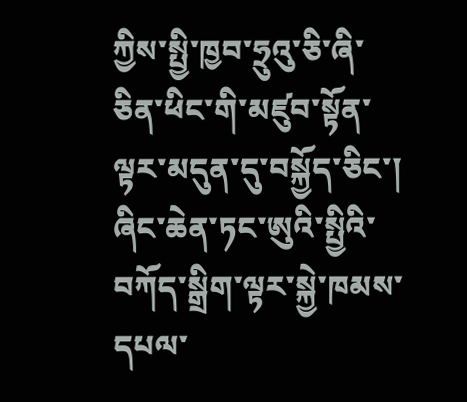ཀྱིས་སྤྱི་ཁྱབ་ཧྲུའུ་ཅི་ཞི་ཅིན་ཕིང་གི་མཛུབ་སྟོན་ལྟར་མདུན་དུ་བསྐྱོད་ཅིང་། ཞིང་ཆེན་ཏང་ཨུའི་སྤྱིའི་བཀོད་སྒྲིག་ལྟར་སྐྱེ་ཁམས་དཔལ་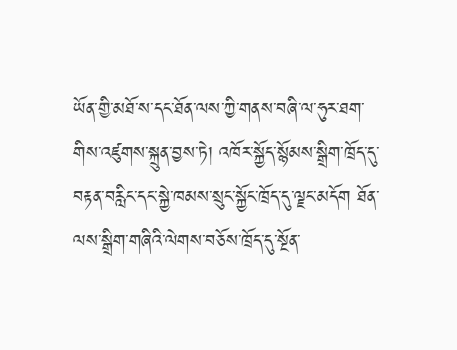ཡོན་གྱི་མཐོ་ས་དང་ཐོན་ལས་ཀྱི་གནས་བཞི་ལ་ཧུར་ཐག་གིས་འཛུགས་སྐྲུན་བྱས་ཏེ། འཁོར་སྐྱོད་སྙོམས་སྒྲིག་ཁྲོད་དུ་བརྟན་བརླིང་དང་སྐྱེ་ཁམས་སྲུང་སྐྱོང་ཁྲོད་དུ་ལྗང་མདོག ཐོན་ལས་སྒྲིག་གཞིའི་ལེགས་བཅོས་ཁྲོད་དུ་སྔོན་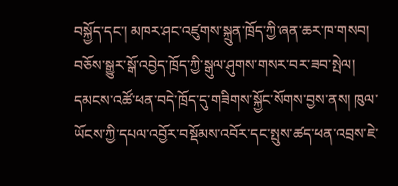བསྐྱོད་དང་། མཁར་ཤང་འཛུགས་སྐྲུན་ཁྲོད་ཀྱི་ཞན་ཆར་ཁ་གསབ། བཅོས་སྒྱུར་སྒོ་འབྱེད་ཁྲོད་ཀྱི་སྒུལ་ཤུགས་གསར་བར་ཟབ་སྤེལ། དམངས་འཚོ་ཕན་བདེ་ཁྲོད་དུ་གཟིགས་སྐྱོང་སོགས་བྱས་ནས། ཁུལ་ཡོངས་ཀྱི་དཔལ་འབྱོར་བསྡོམས་འབོར་དང་སྤུས་ཚད་ཕན་འབྲས་ཇེ་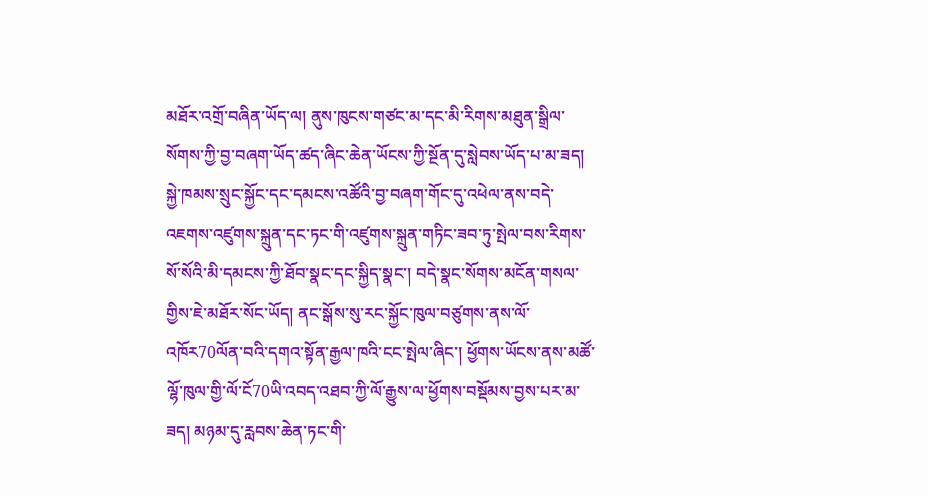མཐོར་འགྲོ་བཞིན་ཡོད་ལ། ནུས་ཁུངས་གཙང་མ་དང་མི་རིགས་མཐུན་སྒྲིལ་སོགས་ཀྱི་བྱ་བཞག་ཡོད་ཚད་ཞིང་ཆེན་ཡོངས་ཀྱི་སྔོན་དུ་སླེབས་ཡོད་པ་མ་ཟད། སྐྱེ་ཁམས་སྲུང་སྐྱོང་དང་དམངས་འཚོའི་བྱ་བཞག་གོང་དུ་འཕེལ་ནས་བདེ་འཇགས་འཛུགས་སྐྲུན་དང་ཏང་གི་འཛུགས་སྐྲུན་གཏིང་ཟབ་ཏུ་སྤེལ་བས་རིགས་སོ་སོའི་མི་དམངས་ཀྱི་ཐོབ་སྣང་དང་སྐྱིད་སྣང་། བདེ་སྣང་སོགས་མངོན་གསལ་གྱིས་ཇེ་མཐོར་སོང་ཡོད། ནང་སྒོས་སུ་རང་སྐྱོང་ཁུལ་བཙུགས་ནས་ལོ་འཁོར70ལོན་བའི་དགའ་སྟོན་རྒྱལ་ཁའི་ངང་སྤེལ་ཞིང་། ཕྱོགས་ཡོངས་ནས་མཚོ་ལྷོ་ཁུལ་གྱི་ལོ་ངོ70ཡི་འབད་འཐབ་ཀྱི་ལོ་རྒྱུས་ལ་ཕྱོགས་བསྡོམས་བྱས་པར་མ་ཟད། མཉམ་དུ་རླབས་ཆེན་ཏང་གི་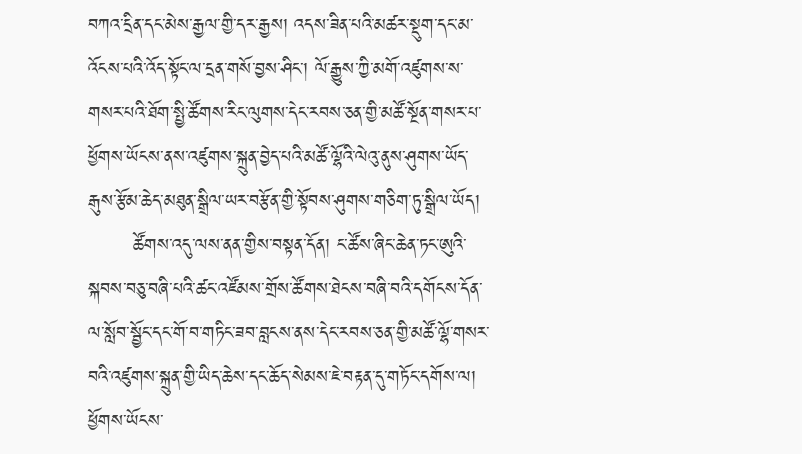བཀའ་དྲིན་དང་མེས་རྒྱལ་གྱི་དར་རྒྱས། འདས་ཟིན་པའི་མཚར་སྡུག་དང་མ་འོངས་པའི་འོད་སྟོང་ལ་དྲན་གསོ་བྱས་ཤིང་། ལོ་རྒྱུས་ཀྱི་མགོ་འཛུགས་ས་གསར་པའི་ཐོག་སྤྱི་ཚོགས་རིང་ལུགས་དེང་རབས་ཅན་གྱི་མཚོ་སྔོན་གསར་པ་ཕྱོགས་ཡོངས་ནས་འཛུགས་སྐྲུན་བྱེད་པའི་མཚོ་ལྷོའི་ལེའུ་ནུས་ཤུགས་ཡོད་རྒུས་རྩོམ་ཆེད་མཐུན་སྒྲིལ་ཡར་བརྩོན་གྱི་སྟོབས་ཤུགས་གཅིག་ཏུ་སྒྲིལ་ཡོད།
       ཚོགས་འདུ་ལས་ནན་གྱིས་བསྟན་དོན། ང་ཚོས་ཞིང་ཆེན་ཏང་ཨུའི་སྐབས་བཅུ་བཞི་པའི་ཚང་འཛོམས་གྲོས་ཚོགས་ཐེངས་བཞི་བའི་དགོངས་དོན་ལ་སློབ་སྦྱོང་དང་གོ་བ་གཏིང་ཟབ་བླངས་ནས་དེང་རབས་ཅན་གྱི་མཚོ་ལྷོ་གསར་བའི་འཛུགས་སྐྲུན་གྱི་ཡིད་ཆེས་དང་ཆོད་སེམས་ཇེ་བརྟན་དུ་གཏོང་དགོས་ལ། ཕྱོགས་ཡོངས་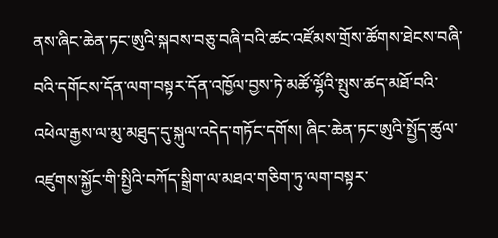ནས་ཞིང་ཆེན་ཏང་ཨུའི་སྐབས་བཅུ་བཞི་བའི་ཚང་འཛོམས་གྲོས་ཚོགས་ཐེངས་བཞི་བའི་དགོངས་དོན་ལག་བསྟར་དོན་འཁྱོལ་བྱས་ཏེ་མཚོ་ལྷོའི་སྤུས་ཚད་མཐོ་བའི་འཕེལ་རྒྱས་ལ་མུ་མཐུད་དུ་སྐུལ་འདེད་གཏོང་དགོས། ཞིང་ཆེན་ཏང་ཨུའི་སྤྱོད་ཚུལ་འཛུགས་སྐྱོང་གི་སྤྱིའི་བཀོད་སྒྲིག་ལ་མཐའ་གཅིག་ཏུ་ལག་བསྟར་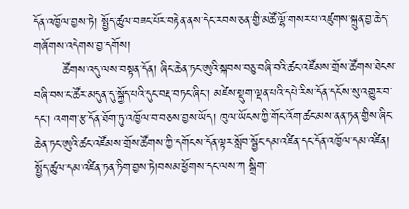དོན་འཁྱོལ་བྱས་ཏེ། སྤྱོད་ཚུལ་བཟང་པོར་བརྟེན་ནས་དེང་རབས་ཅན་གྱི་མཚོ་ལྷོ་གསར་པ་འཛུགས་སྐྲུན་བྱ་ཆེད་གཞོགས་འདེགས་བྱ་དགོས།
       ཚོགས་འདུ་ལས་བསྟན་དོན། ཞིང་ཆེན་ཏང་ཨུའི་སྐབས་བཅུ་བཞི་བའི་ཚང་འཛོམས་གྲོས་ཚོགས་ཐེངས་བཞི་བས་ང་ཚོར་མདུན་དུ་སྐྱོད་པའི་དུང་བརྡ་བཏང་ཞིང་། མཛེས་སྡུག་ལྡན་པའི་དཔེ་རིས་དོན་དངོས་སུ་འགྱུར་བ་དང་། འགག་རྩ་དོན་ཐོག་ཏུ་འཁྱོལ་བ་བཅས་བྱས་ཡོད། ཁུལ་ཡོངས་ཀྱི་གོང་འོག་ཚང་མས་ནན་ཏན་གྱིས་ཞིང་ཆེན་ཏང་ཨུའི་ཚང་འཛོམས་གྲོས་ཚོགས་ཀྱི་དགོངས་དོན་ལྟར་སློབ་སྦྱོང་དམ་འཛིན་དང་དོན་འཁྱོལ་དམ་འཛིན། སྤྱོད་ཚུལ་དམ་འཛིན་ཏན་ཏིག་བྱས་ཏེ།བསམ་ཕྱོགས་དང་ལས་ཀ སྒྲིག་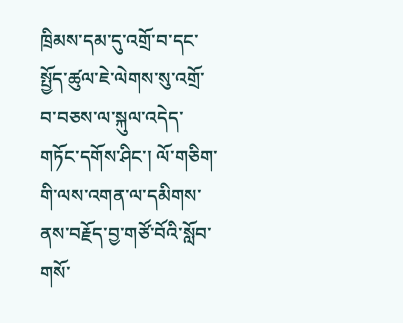ཁྲིམས་དམ་དུ་འགྲོ་བ་དང་སྤྱོད་ཚུལ་ཇེ་ལེགས་སུ་འགྲོ་བ་བཅས་ལ་སྐུལ་འདེད་གཏོང་དགོས་ཤིང་། ལོ་གཅིག་གི་ལས་འགན་ལ་དམིགས་ནས་བརྗོད་བྱ་གཙོ་བོའི་སློབ་གསོ་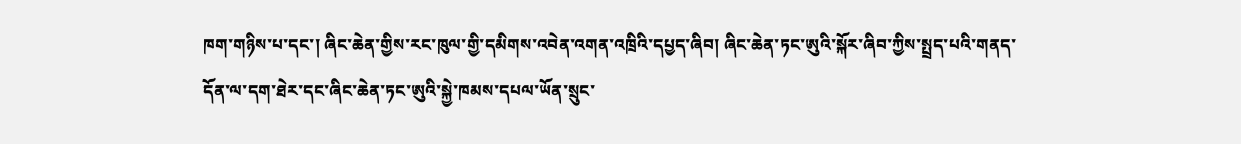ཁག་གཉིས་པ་དང་། ཞིང་ཆེན་གྱིས་རང་ཁུལ་གྱི་དམིགས་འབེན་འགན་འཁྲིའི་དཔྱད་ཞིབ། ཞིང་ཆེན་ཏང་ཨུའི་སྐོར་ཞིབ་ཀྱིས་སྤྲད་པའི་གནད་དོན་ལ་དག་ཐེར་དང་ཞིང་ཆེན་ཏང་ཨུའི་སྐྱེ་ཁམས་དཔལ་ཡོན་སྲུང་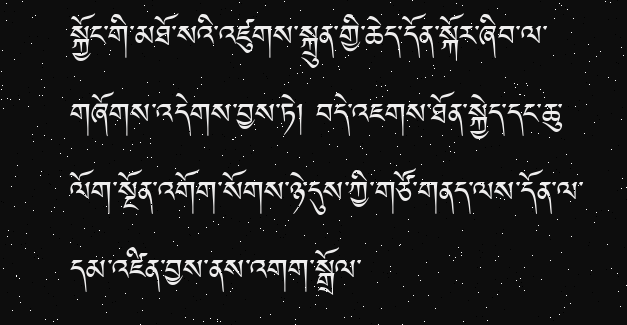སྐྱོང་གི་མཐོ་སའི་འཛུགས་སྐྲུན་གྱི་ཆེད་དོན་སྐོར་ཞིབ་ལ་གཞོགས་འདེགས་བྱས་ཏེ། བདེ་འཇགས་ཐོན་སྐྱེད་དང་ཆུ་ལོག་སྔོན་འགོག་སོགས་ཉེ་དུས་ཀྱི་གཙོ་གནད་ལས་དོན་ལ་དམ་འཛིན་བྱས་ནས་འགག་སྒྲོལ་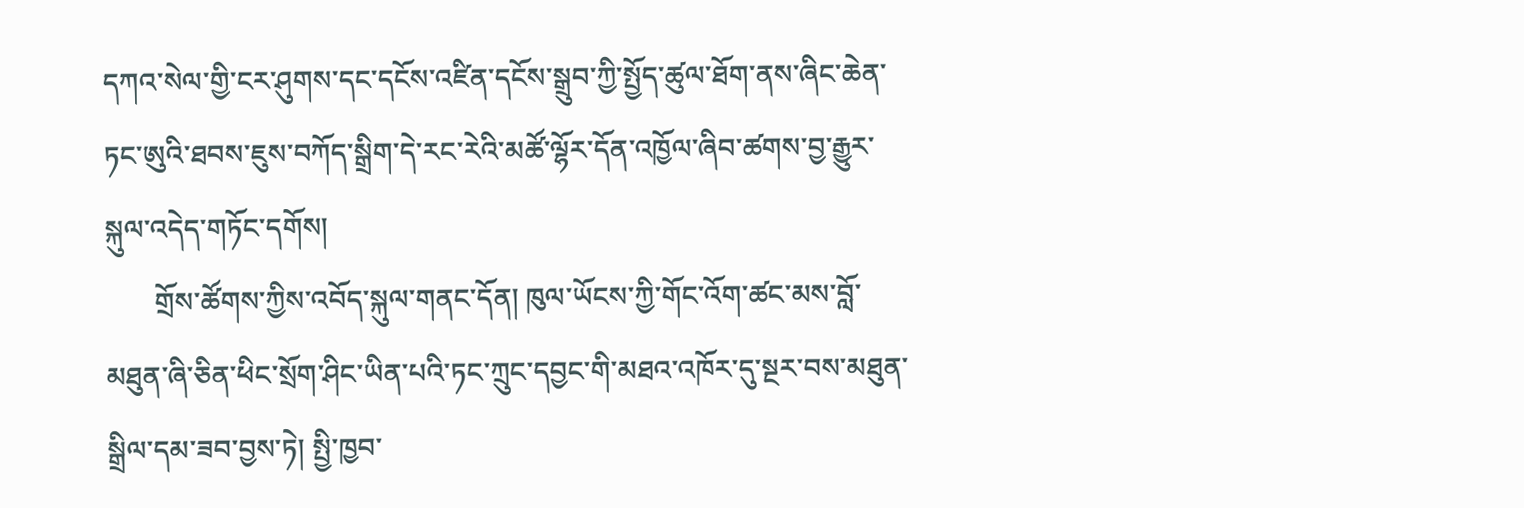དཀའ་སེལ་གྱི་ངར་ཤུགས་དང་དངོས་འཛིན་དངོས་སྒྲུབ་ཀྱི་སྤྱོད་ཚུལ་ཐོག་ནས་ཞིང་ཆེན་ཏང་ཨུའི་ཐབས་ཇུས་བཀོད་སྒྲིག་དེ་རང་རེའི་མཚོ་ལྷོར་དོན་འཁྱོལ་ཞིབ་ཚགས་བྱ་རྒྱུར་སྐུལ་འདེད་གཏོང་དགོས།
       གྲོས་ཚོགས་ཀྱིས་འབོད་སྐུལ་གནང་དོན། ཁུལ་ཡོངས་ཀྱི་གོང་འོག་ཚང་མས་བློ་མཐུན་ཞི་ཅིན་ཕིང་སྲོག་ཤིང་ཡིན་པའི་ཏང་ཀྲུང་དབྱང་གི་མཐའ་འཁོར་དུ་སྔར་བས་མཐུན་སྒྲིལ་དམ་ཟབ་བྱས་ཏེ། སྤྱི་ཁྱབ་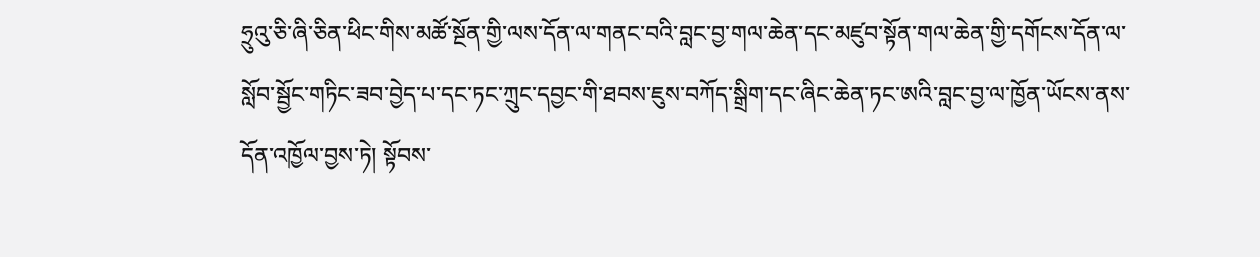ཧྲུའུ་ཅི་ཞི་ཅིན་ཕིང་གིས་མཚོ་སྔོན་གྱི་ལས་དོན་ལ་གནང་བའི་བླང་བྱ་གལ་ཆེན་དང་མཛུབ་སྟོན་གལ་ཆེན་གྱི་དགོངས་དོན་ལ་སློབ་སྦྱོང་གཏིང་ཟབ་བྱེད་པ་དང་ཏང་ཀྲུང་དབྱང་གི་ཐབས་ཇུས་བཀོད་སྒྲིག་དང་ཞིང་ཆེན་ཏང་ཨའི་བླང་བྱ་ལ་ཁྱོན་ཡོངས་ནས་དོན་འཁྱོལ་བྱས་ཏེ། སྟོབས་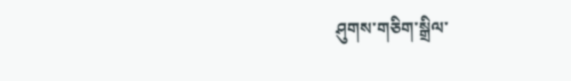ཤུགས་གཅིག་སྒྲིལ་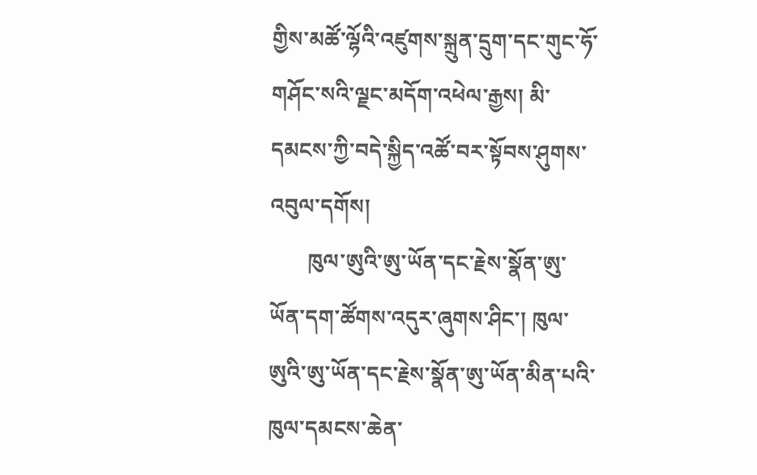གྱིས་མཚོ་ལྷོའི་འཛུགས་སྐྲུན་དྲུག་དང་གུང་ཧོ་གཤོང་སའི་ལྗང་མདོག་འཕེལ་རྒྱས། མི་དམངས་ཀྱི་བདེ་སྐྱིད་འཚོ་བར་སྟོབས་ཤུགས་འབུལ་དགོས།
       ཁུལ་ཨུའི་ཨུ་ཡོན་དང་རྗེས་སྣོན་ཨུ་ཡོན་དག་ཚོགས་འདུར་ཞུགས་ཤིང་། ཁུལ་ཨུའི་ཨུ་ཡོན་དང་རྗེས་སྣོན་ཨུ་ཡོན་མིན་པའི་ཁུལ་དམངས་ཆེན་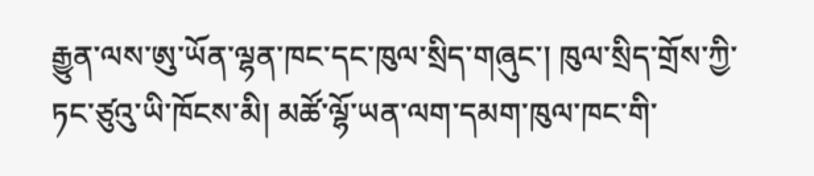རྒྱུན་ལས་ཨུ་ཡོན་ལྷན་ཁང་དང་ཁུལ་སྲིད་གཞུང་། ཁུལ་སྲིད་གྲོས་ཀྱི་ཏང་ཙུའུ་ཡི་ཁོངས་མི། མཚོ་ལྷོ་ཡན་ལག་དམག་ཁུལ་ཁང་གི་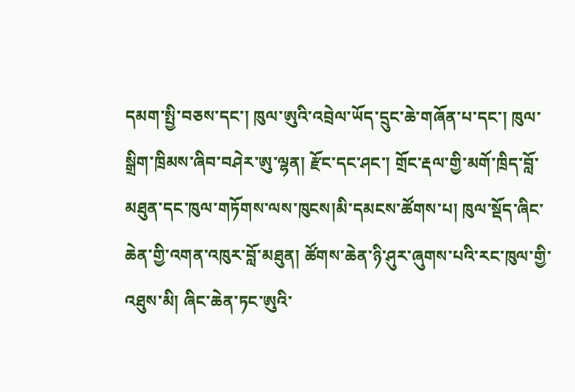དམག་སྤྱི་བཅས་དང་། ཁུལ་ཨུའི་འབྲེལ་ཡོད་དྲུང་ཆེ་གཞོན་པ་དང་། ཁུལ་སྒྲིག་ཁྲིམས་ཞིབ་བཤེར་ཨུ་ལྷན། རྫོང་དང་ཤང་། གྲོང་རྡལ་གྱི་མགོ་ཁྲིད་བློ་མཐུན་དང་ཁུལ་གཏོགས་ལས་ཁུངས།མི་དམངས་ཚོགས་པ། ཁུལ་སྡོད་ཞིང་ཆེན་གྱི་འགན་འཁུར་བློ་མཐུན། ཚོགས་ཆེན་ཉི་ཤུར་ཞུགས་པའི་རང་ཁུལ་གྱི་འཐུས་མི། ཞིང་ཆེན་ཏང་ཨུའི་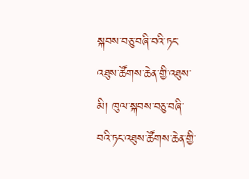སྐབས་བཅུ་བཞི་བའི་ཏང་འཐུས་ཚོགས་ཆེན་གྱི་འཐུས་མི། ཁུལ་སྐབས་བཅུ་བཞི་བའི་ཏང་འཐུས་ཚོགས་ཆེན་གྱི་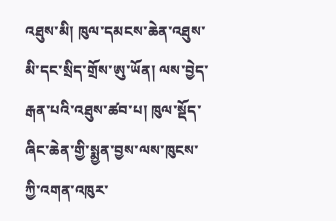འཐུས་མི། ཁུལ་དམངས་ཆེན་འཐུས་མི་དང་སྲིད་གྲོས་ཨུ་ཡོན། ལས་བྱེད་རྒན་པའི་འཐུས་ཚབ་པ། ཁུལ་སྡོད་ཞིང་ཆེན་གྱི་སྨྱན་བྱས་ལས་ཁུངས་ཀྱི་འགན་འཁུར་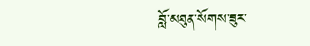བློ་མཐུན་སོགས་ཟུར་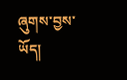ཞུགས་བྱས་ཡོད།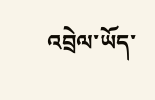འབྲེལ་ཡོད་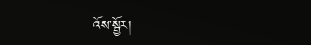འོས་སྦྱོར།